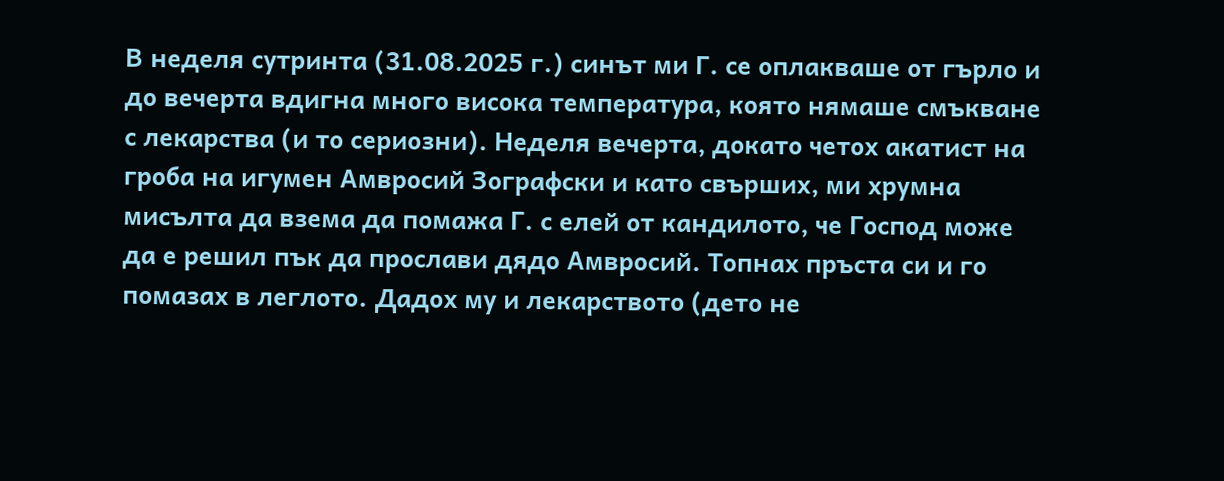В неделя сутринта (31.08.2025 г.) синът ми Г. се оплакваше от гърло и до вечерта вдигна много висока температура, която нямаше смъкване с лекарства (и то сериозни). Неделя вечерта, докато четох акатист на гроба на игумен Амвросий Зографски и като свърших, ми хрумна мисълта да взема да помажа Г. с елей от кандилото, че Господ може да е решил пък да прослави дядо Амвросий. Топнах пръста си и го помазах в леглото. Дадох му и лекарството (дето не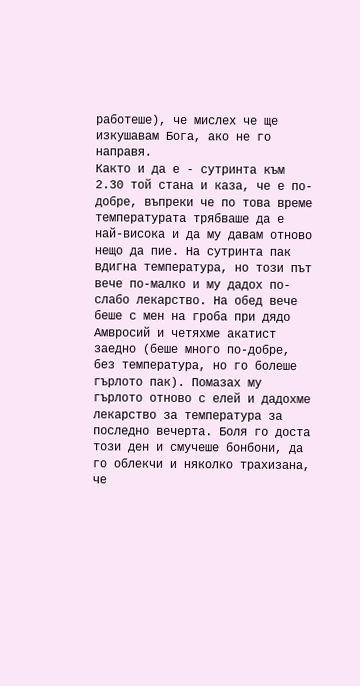работеше), че мислех че ще изкушавам Бога, ако не го направя.
Както и да е - сутринта към 2.30 той стана и каза, че е по-добре, въпреки че по това време температурата трябваше да е най-висока и да му давам отново нещо да пие. На сутринта пак вдигна температура, но този път вече по-малко и му дадох по-слабо лекарство. На обед вече беше с мен на гроба при дядо Амвросий и четяхме акатист заедно (беше много по-добре, без температура, но го болеше гърлото пак). Помазах му гърлото отново с елей и дадохме лекарство за температура за последно вечерта. Боля го доста този ден и смучеше бонбони, да го облекчи и няколко трахизана, че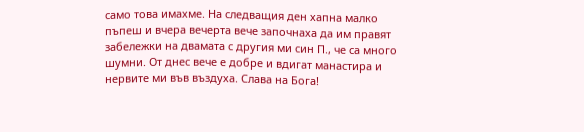само това имахме. На следващия ден хапна малко пъпеш и вчера вечерта вече започнаха да им правят забележки на двамата с другия ми син П., че са много шумни. От днес вече е добре и вдигат манастира и нервите ми във въздуха. Слава на Бога!